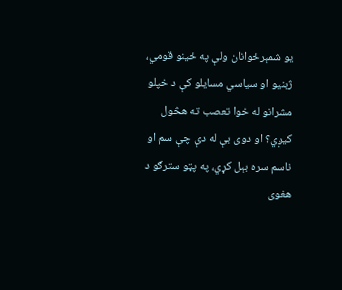یو شمېرځوانان ولې په ځینو قومي، ژبنیو او سیاسي مسايلو کې د خپلو مشرانو له خوا تعصب ته هڅول کیږي؟ او دوی بې له دې چې سم او ناسم سره بېل کړي، په پټو سترګو د هغوی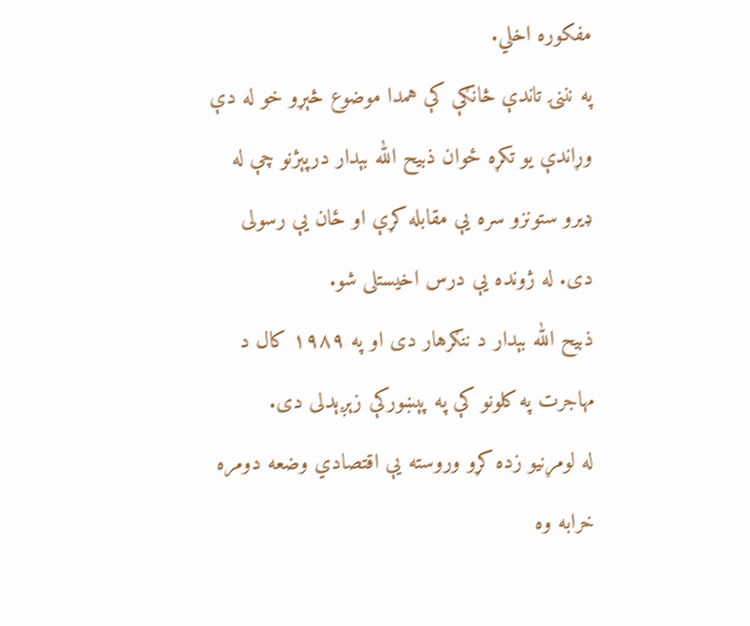مفکوره اخلي.
په نننۍ تاندې څانګې کې همدا موضوع څېړو خو له دې وړاندې یو تکړه ځوان ذبيح الله بېدار درپېژنو چې له ډیرو ستونزو سره یې مقابله کړې او ځان یې رسولی دی. له ژونده یې درس اخيستلی شو.
ذبیح الله بېدار د ننګرهار دی او په ۱۹۸۹ کال د مهاجرت په کلونو کې په پېښورکې زېږېدلی دی.
له لومړنیو زده کړو وروسته یې اقتصادي وضعه دومره خرابه وه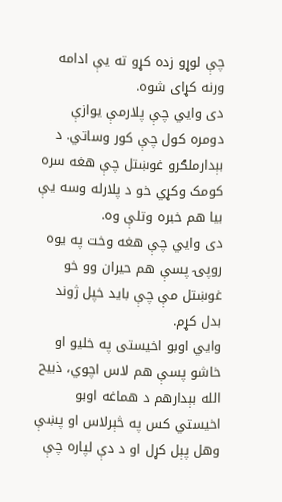چې لوړو زده کړو ته یې ادامه ورنه کړای شوه.
دی وايي چې پلارمې یوازې دومره کول چې کور وساتي. د بېدارملګرو غوښتل چې هغه سره کومک وکړي خو د پلارله وسه یې بیا هم خبره وتلې وه.
دی وايي چې هغه وخت په یوه روپۍ پسې هم حیران وو خو غوښتل مې چې باید خپل ژوند بدل کړم.
وايي اوبو اخيستی په خلیو او خاشو پسې هم لاس اچوي، ذبیح الله بېدارهم د هماغه اوبو اخيستي کس په څېرلاس او پښې وهل پېل کړل او د دې لپاره چې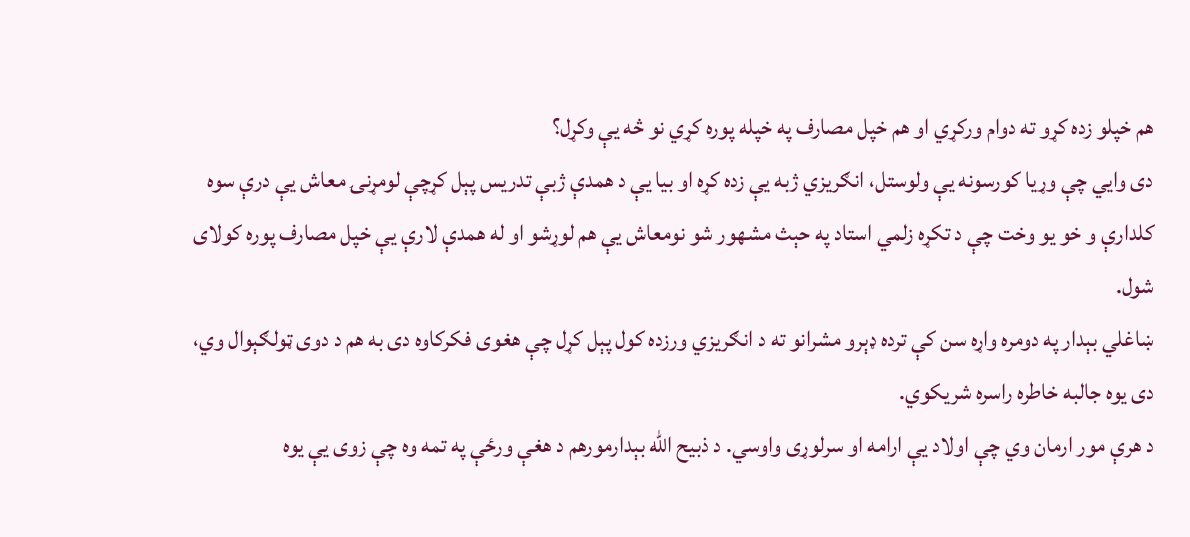هم خپلو زده کړو ته دوام ورکړي او هم خپل مصارف په خپله پوره کړي نو څه یې وکړل؟
دی وايي چې وړیا کورسونه یې ولوستل، انګریزي ژبه یې زده کړه او بیا یې د همدې ژبې تدریس پېل کړچې لومړنۍ معاش یې درې سوه کلدارې و خو یو وخت چې د تکړه زلمي استاد په حېث مشهور شو نومعاش یې هم لوړشو او له همدې لارې یې خپل مصارف پوره کولای شول.
ښاغلي بېدار په دومره واړه سن کې ترده ډېرو مشرانو ته د انګريزي ورزده کول پېل کړل چې هغوی فکرکاوه دی به هم د دوی ټولګېوال وي، دی یوه جالبه خاطره راسره شریکوي.
د هرې مور ارمان وي چې اولاد یې ارامه او سرلوړی واوسي. د ذبیح الله بېدارمورهم د هغې ورځې په تمه وه چې زوی یې یوه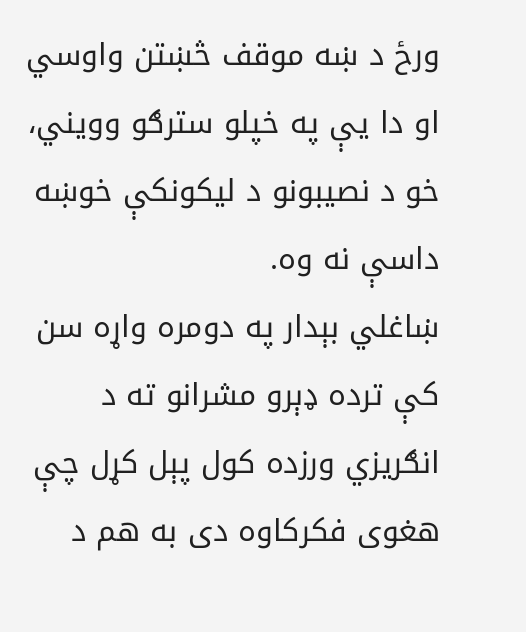ورځ د ښه موقف څښتن واوسي او دا یې په خپلو سترګو وويني، خو د نصیبونو د لیکونکې خوښه داسې نه وه.
ښاغلي بېدار په دومره واړه سن کې ترده ډېرو مشرانو ته د انګريزي ورزده کول پېل کړل چې هغوی فکرکاوه دی به هم د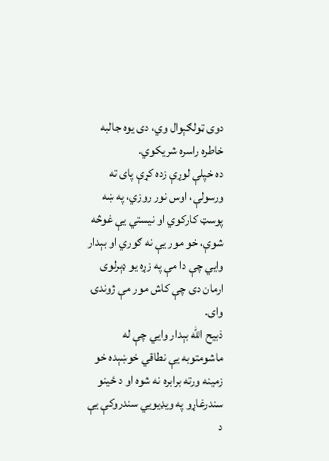دوی ټولګېوال وي، دی یوه جالبه خاطره راسره شریکوي.
ده خپلې لوړې زده کړې پای ته ورسولې، اوس نور روزي، په ښه پوسټ کارکوي او نيستي یې غوڅه شوې، خو مور یې نه ګوري او بېدار وايي چې دا مې په زړه یو ډېرلوی ارمان دی چې کاش مور مې ژوندۍ وای.
ذبیح الله بېدار وايي چې له ماشومتوبه یې نطاقي خوښېده خو زمینه ورته برابره نه شوه او د ځينو سندرغاړو په ویډيويي سندروکې یې د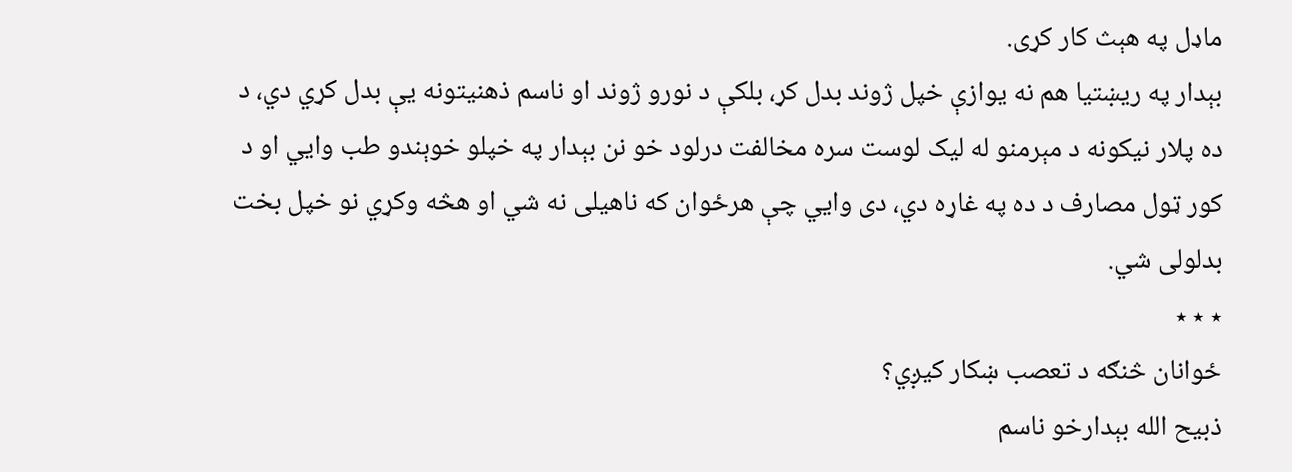ماډل په هېث کار کړی.
بېدار په ریښتیا هم نه یوازې خپل ژوند بدل کړ، بلکې د نورو ژوند او ناسم ذهنیتونه یې بدل کړي دي، د ده پلار نیکونه د مېرمنو له لیک لوست سره مخالفت درلود خو نن بېدار په خپلو خوېندو طب وايي او د کور ټول مصارف د ده په غاړه دي، دی وايي چې هرځوان که ناهیلی نه شي او هڅه وکړي نو خپل بخت بدلولی شي.
٭ ٭ ٭
ځوانان څنګه د تعصب ښکار کیږي؟
ذبيح الله بېدارخو ناسم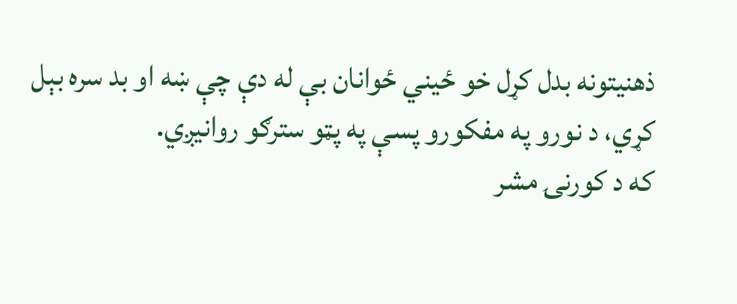ذهنیتونه بدل کړل خو ځيني ځوانان بې له دې چې ښه او بد سره بېل کړي، د نورو په مفکورو پسې په پټو سترګو روانيږي.
که د کورنۍ مشر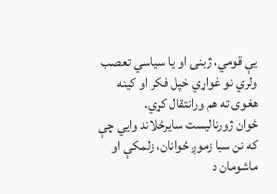یې قومي، ژبنۍ او یا سیاسي تعصب ولري نو غواړي خپل فکر او کینه هغوی ته هم ورانتقال کړي.
ځوان ژورنالیست سایرځلاند وايي چې که نن سبا زموږ ځوانان، زلمکې او ماشومان د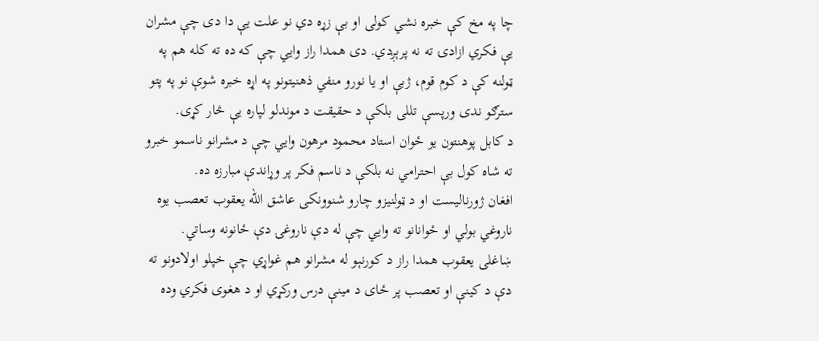چا په مخ کې خبره نشي کولی او بې زړه دي نو علت یې دا دی چې مشران یې فکري ازادۍ ته نه پرېږدي. دی همدا راز وايي چې که ده ته کله هم په ټولنه کې د کوم قوم، ژبې او یا نورو منفي ذهنیتونو په اړه خبره شوې نو په پتو سترګو ندی ورپسې تللی بلکې د حقیقت د موندلو لپاره یې څار کړی.
د کابل پوهنتون یو ځوان استاد محمود مرهون وايي چې د مشرانو ناسمو خبرو ته شاه کول بې احترامي نه بلکې د ناسم فکر پر وړاندې مبارزه ده.
افغان ژورنالیست او د ټولنيزو چارو شنوونکی عاشق الله یعقوب تعصب یوه ناروغي بولي او ځوانانو ته وايي چې له دې ناروغۍ دې ځانونه وساتي.
ښاغلی یعقوب همدا راز د کورنېو له مشرانو هم غواړي چې خپلو اولادونو ته دې د کینې او تعصب پر ځای د مینې درس ورکړي او د هغوی فکري وده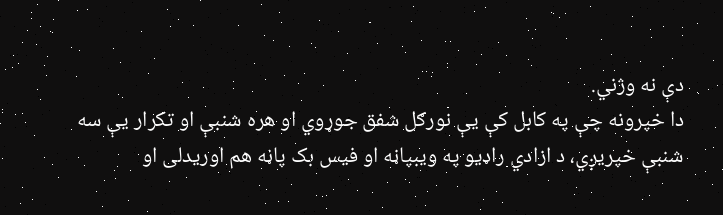دې نه وژني.
دا خپرونه چې په کابل کې یې نورګل شفق جوړوي او هره شنبې او تکرار یې سه شنبې خپريږي، د ازادي راډيو په ویبپاڼه او فیس بک پاڼه هم اوریدلی او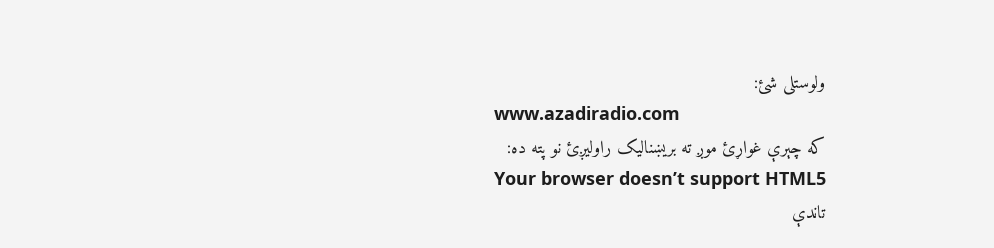ولوستلی شئ:
www.azadiradio.com
که چېرې غواړئ موږ ته بریښنالیک راولیږئ نو پته ده:
Your browser doesn’t support HTML5
تاندې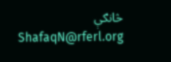څانګې
ShafaqN@rferl.org